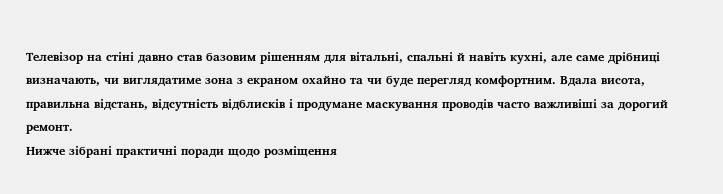Телевізор на стіні давно став базовим рішенням для вітальні, спальні й навіть кухні, але саме дрібниці визначають, чи виглядатиме зона з екраном охайно та чи буде перегляд комфортним. Вдала висота, правильна відстань, відсутність відблисків і продумане маскування проводів часто важливіші за дорогий ремонт.
Нижче зібрані практичні поради щодо розміщення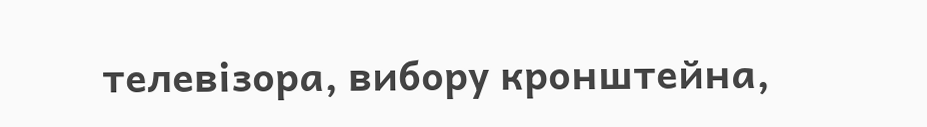телевізора, вибору кронштейна,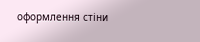оформлення стіни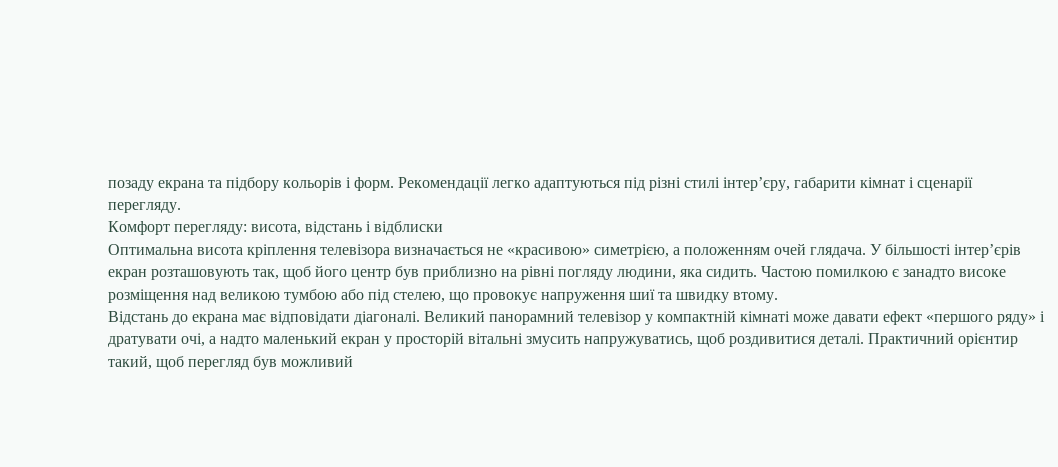позаду екрана та підбору кольорів і форм. Рекомендації легко адаптуються під різні стилі інтер’єру, габарити кімнат і сценарії перегляду.
Комфорт перегляду: висота, відстань і відблиски
Оптимальна висота кріплення телевізора визначається не «красивою» симетрією, а положенням очей глядача. У більшості інтер’єрів екран розташовують так, щоб його центр був приблизно на рівні погляду людини, яка сидить. Частою помилкою є занадто високе розміщення над великою тумбою або під стелею, що провокує напруження шиї та швидку втому.
Відстань до екрана має відповідати діагоналі. Великий панорамний телевізор у компактній кімнаті може давати ефект «першого ряду» і дратувати очі, а надто маленький екран у просторій вітальні змусить напружуватись, щоб роздивитися деталі. Практичний орієнтир такий, щоб перегляд був можливий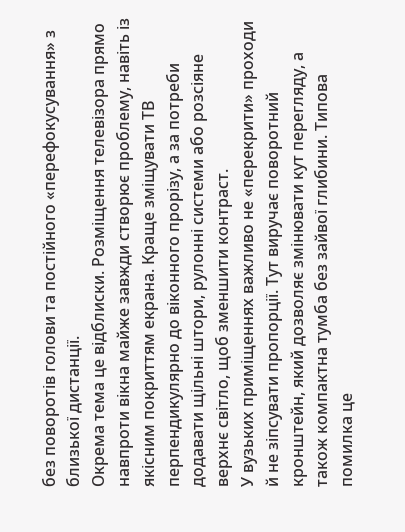без поворотів голови та постійного «перефокусування» з близької дистанції.
Окрема тема це відблиски. Розміщення телевізора прямо навпроти вікна майже завжди створює проблему, навіть із якісним покриттям екрана. Краще зміщувати ТВ перпендикулярно до віконного прорізу, а за потреби додавати щільні штори, рулонні системи або розсіяне верхнє світло, щоб зменшити контраст.
У вузьких приміщеннях важливо не «перекрити» проходи й не зіпсувати пропорції. Тут виручає поворотний кронштейн, який дозволяє змінювати кут перегляду, а також компактна тумба без зайвої глибини. Типова помилка це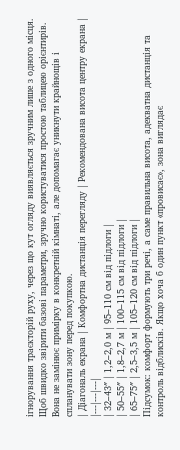ігнорування траєкторій руху, через що кут огляду виявляється зручним лише з одного місця.
Щоб швидко звірити базові параметри, зручно користуватися простою таблицею орієнтирів. Вона не замінює примірку в конкретній кімнаті, але допомагає уникнути крайнощів і спланувати зону перед покупкою.
| Діагональ екрана | Комфортна дистанція перегляду | Рекомендована висота центру екрана |
|---|---|---|
| 32–43″ | 1,2–2,0 м | 95–110 см від підлоги |
| 50–55″ | 1,8–2,7 м | 100–115 см від підлоги |
| 65–75″ | 2,5–3,5 м | 105–120 см від підлоги |
Підсумок: комфорт формують три речі, а саме правильна висота, адекватна дистанція та контроль відблисків. Якщо хоча б один пункт «провисає», зона виглядає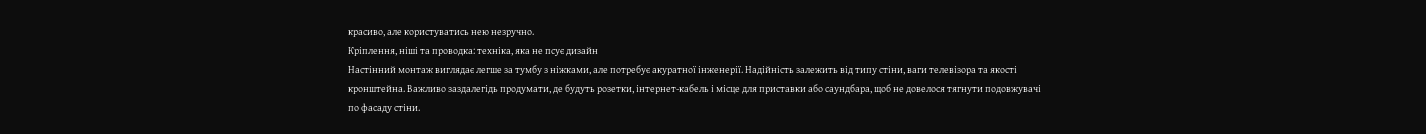красиво, але користуватись нею незручно.
Кріплення, ніші та проводка: техніка, яка не псує дизайн
Настінний монтаж виглядає легше за тумбу з ніжками, але потребує акуратної інженерії. Надійність залежить від типу стіни, ваги телевізора та якості кронштейна. Важливо заздалегідь продумати, де будуть розетки, інтернет-кабель і місце для приставки або саундбара, щоб не довелося тягнути подовжувачі по фасаду стіни.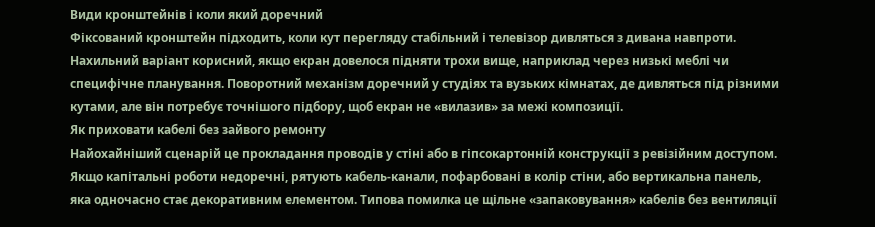Види кронштейнів і коли який доречний
Фіксований кронштейн підходить, коли кут перегляду стабільний і телевізор дивляться з дивана навпроти. Нахильний варіант корисний, якщо екран довелося підняти трохи вище, наприклад через низькі меблі чи специфічне планування. Поворотний механізм доречний у студіях та вузьких кімнатах, де дивляться під різними кутами, але він потребує точнішого підбору, щоб екран не «вилазив» за межі композиції.
Як приховати кабелі без зайвого ремонту
Найохайніший сценарій це прокладання проводів у стіні або в гіпсокартонній конструкції з ревізійним доступом. Якщо капітальні роботи недоречні, рятують кабель-канали, пофарбовані в колір стіни, або вертикальна панель, яка одночасно стає декоративним елементом. Типова помилка це щільне «запаковування» кабелів без вентиляції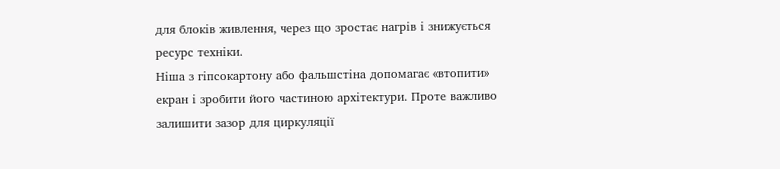для блоків живлення, через що зростає нагрів і знижується ресурс техніки.
Ніша з гіпсокартону або фальшстіна допомагає «втопити» екран і зробити його частиною архітектури. Проте важливо залишити зазор для циркуляції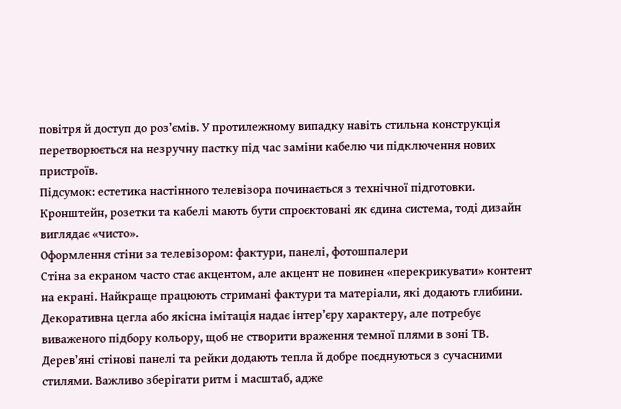повітря й доступ до роз’ємів. У протилежному випадку навіть стильна конструкція перетворюється на незручну пастку під час заміни кабелю чи підключення нових пристроїв.
Підсумок: естетика настінного телевізора починається з технічної підготовки. Кронштейн, розетки та кабелі мають бути спроєктовані як єдина система, тоді дизайн виглядає «чисто».
Оформлення стіни за телевізором: фактури, панелі, фотошпалери
Стіна за екраном часто стає акцентом, але акцент не повинен «перекрикувати» контент на екрані. Найкраще працюють стримані фактури та матеріали, які додають глибини. Декоративна цегла або якісна імітація надає інтер’єру характеру, але потребує виваженого підбору кольору, щоб не створити враження темної плями в зоні ТВ.
Дерев’яні стінові панелі та рейки додають тепла й добре поєднуються з сучасними стилями. Важливо зберігати ритм і масштаб, адже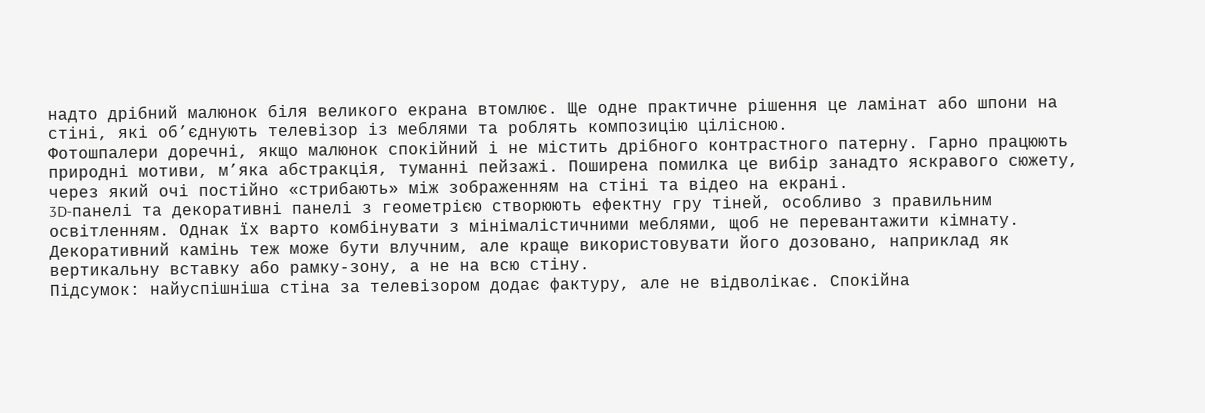надто дрібний малюнок біля великого екрана втомлює. Ще одне практичне рішення це ламінат або шпони на стіні, які об’єднують телевізор із меблями та роблять композицію цілісною.
Фотошпалери доречні, якщо малюнок спокійний і не містить дрібного контрастного патерну. Гарно працюють природні мотиви, м’яка абстракція, туманні пейзажі. Поширена помилка це вибір занадто яскравого сюжету, через який очі постійно «стрибають» між зображенням на стіні та відео на екрані.
3D-панелі та декоративні панелі з геометрією створюють ефектну гру тіней, особливо з правильним освітленням. Однак їх варто комбінувати з мінімалістичними меблями, щоб не перевантажити кімнату. Декоративний камінь теж може бути влучним, але краще використовувати його дозовано, наприклад як вертикальну вставку або рамку-зону, а не на всю стіну.
Підсумок: найуспішніша стіна за телевізором додає фактуру, але не відволікає. Спокійна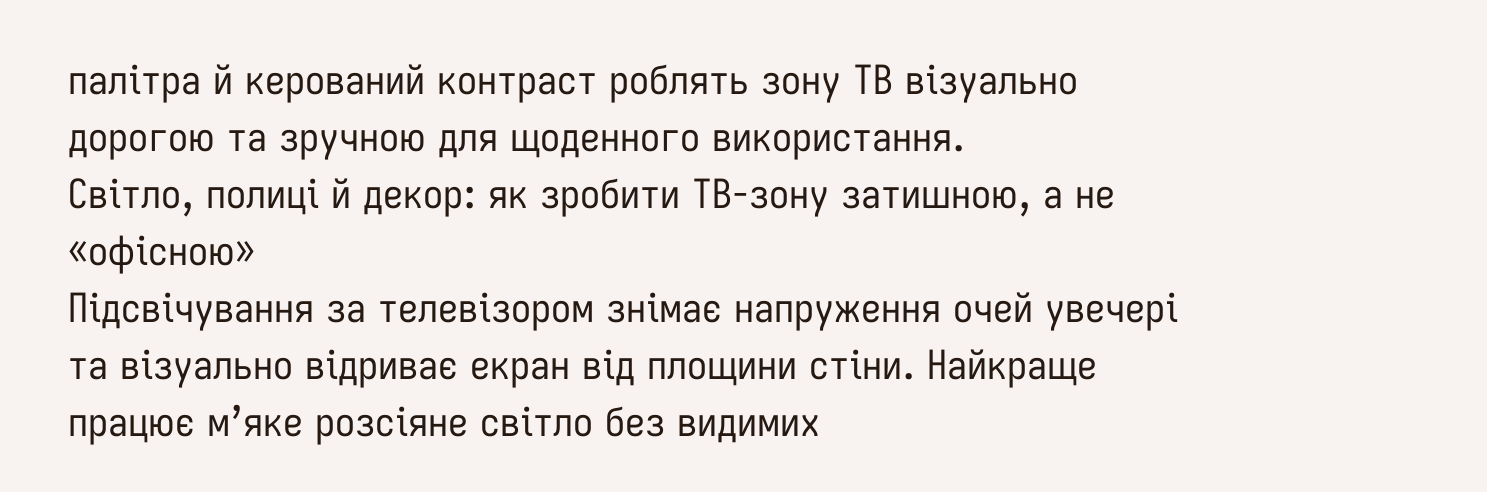палітра й керований контраст роблять зону ТВ візуально дорогою та зручною для щоденного використання.
Світло, полиці й декор: як зробити ТВ-зону затишною, а не «офісною»
Підсвічування за телевізором знімає напруження очей увечері та візуально відриває екран від площини стіни. Найкраще працює м’яке розсіяне світло без видимих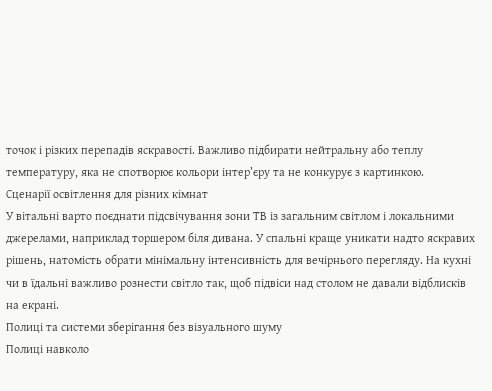точок і різких перепадів яскравості. Важливо підбирати нейтральну або теплу температуру, яка не спотворює кольори інтер’єру та не конкурує з картинкою.
Сценарії освітлення для різних кімнат
У вітальні варто поєднати підсвічування зони ТВ із загальним світлом і локальними джерелами, наприклад торшером біля дивана. У спальні краще уникати надто яскравих рішень, натомість обрати мінімальну інтенсивність для вечірнього перегляду. На кухні чи в їдальні важливо рознести світло так, щоб підвіси над столом не давали відблисків на екрані.
Полиці та системи зберігання без візуального шуму
Полиці навколо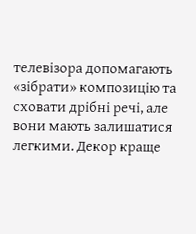телевізора допомагають «зібрати» композицію та сховати дрібні речі, але вони мають залишатися легкими. Декор краще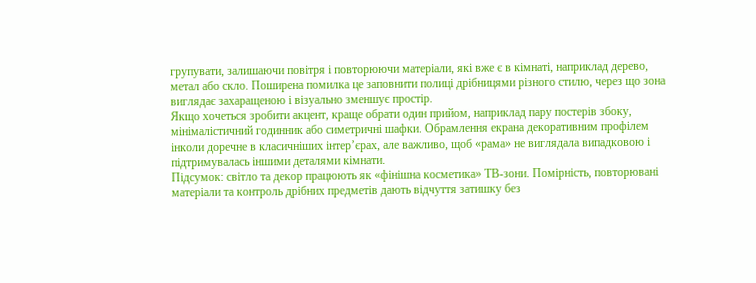групувати, залишаючи повітря і повторюючи матеріали, які вже є в кімнаті, наприклад дерево, метал або скло. Поширена помилка це заповнити полиці дрібницями різного стилю, через що зона виглядає захаращеною і візуально зменшує простір.
Якщо хочеться зробити акцент, краще обрати один прийом, наприклад пару постерів збоку, мінімалістичний годинник або симетричні шафки. Обрамлення екрана декоративним профілем інколи доречне в класичніших інтер’єрах, але важливо, щоб «рама» не виглядала випадковою і підтримувалась іншими деталями кімнати.
Підсумок: світло та декор працюють як «фінішна косметика» ТВ-зони. Помірність, повторювані матеріали та контроль дрібних предметів дають відчуття затишку без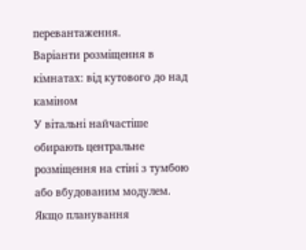перевантаження.
Варіанти розміщення в кімнатах: від кутового до над каміном
У вітальні найчастіше обирають центральне розміщення на стіні з тумбою або вбудованим модулем. Якщо планування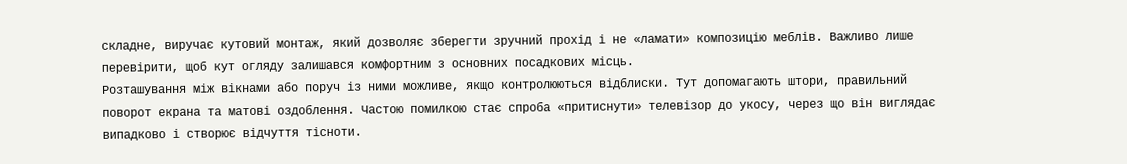складне, виручає кутовий монтаж, який дозволяє зберегти зручний прохід і не «ламати» композицію меблів. Важливо лише перевірити, щоб кут огляду залишався комфортним з основних посадкових місць.
Розташування між вікнами або поруч із ними можливе, якщо контролюються відблиски. Тут допомагають штори, правильний поворот екрана та матові оздоблення. Частою помилкою стає спроба «притиснути» телевізор до укосу, через що він виглядає випадково і створює відчуття тісноти.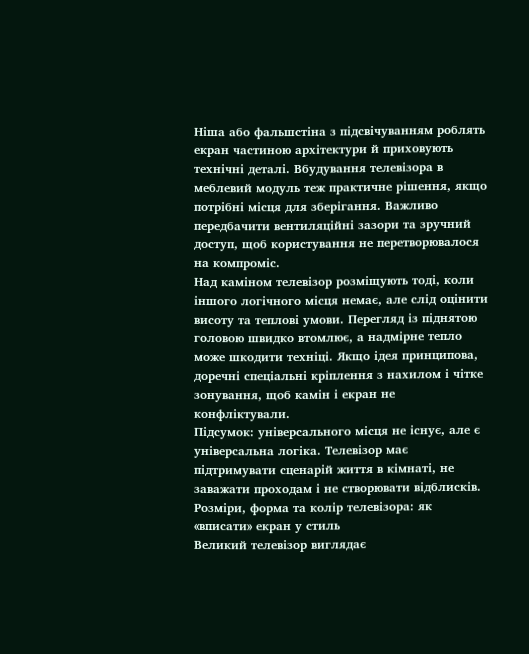Ніша або фальшстіна з підсвічуванням роблять екран частиною архітектури й приховують технічні деталі. Вбудування телевізора в меблевий модуль теж практичне рішення, якщо потрібні місця для зберігання. Важливо передбачити вентиляційні зазори та зручний доступ, щоб користування не перетворювалося на компроміс.
Над каміном телевізор розміщують тоді, коли іншого логічного місця немає, але слід оцінити висоту та теплові умови. Перегляд із піднятою головою швидко втомлює, а надмірне тепло може шкодити техніці. Якщо ідея принципова, доречні спеціальні кріплення з нахилом і чітке зонування, щоб камін і екран не конфліктували.
Підсумок: універсального місця не існує, але є універсальна логіка. Телевізор має підтримувати сценарій життя в кімнаті, не заважати проходам і не створювати відблисків.
Розміри, форма та колір телевізора: як «вписати» екран у стиль
Великий телевізор виглядає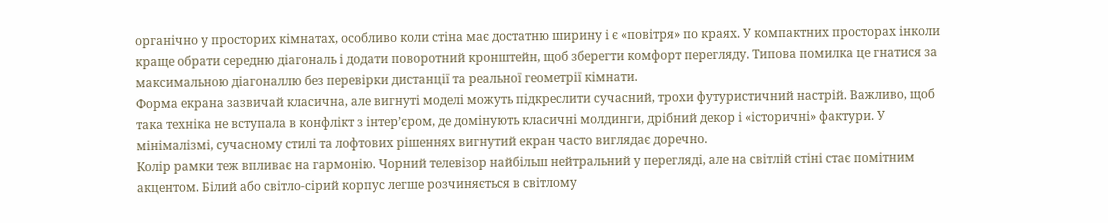органічно у просторих кімнатах, особливо коли стіна має достатню ширину і є «повітря» по краях. У компактних просторах інколи краще обрати середню діагональ і додати поворотний кронштейн, щоб зберегти комфорт перегляду. Типова помилка це гнатися за максимальною діагоналлю без перевірки дистанції та реальної геометрії кімнати.
Форма екрана зазвичай класична, але вигнуті моделі можуть підкреслити сучасний, трохи футуристичний настрій. Важливо, щоб така техніка не вступала в конфлікт з інтер’єром, де домінують класичні молдинги, дрібний декор і «історичні» фактури. У мінімалізмі, сучасному стилі та лофтових рішеннях вигнутий екран часто виглядає доречно.
Колір рамки теж впливає на гармонію. Чорний телевізор найбільш нейтральний у перегляді, але на світлій стіні стає помітним акцентом. Білий або світло-сірий корпус легше розчиняється в світлому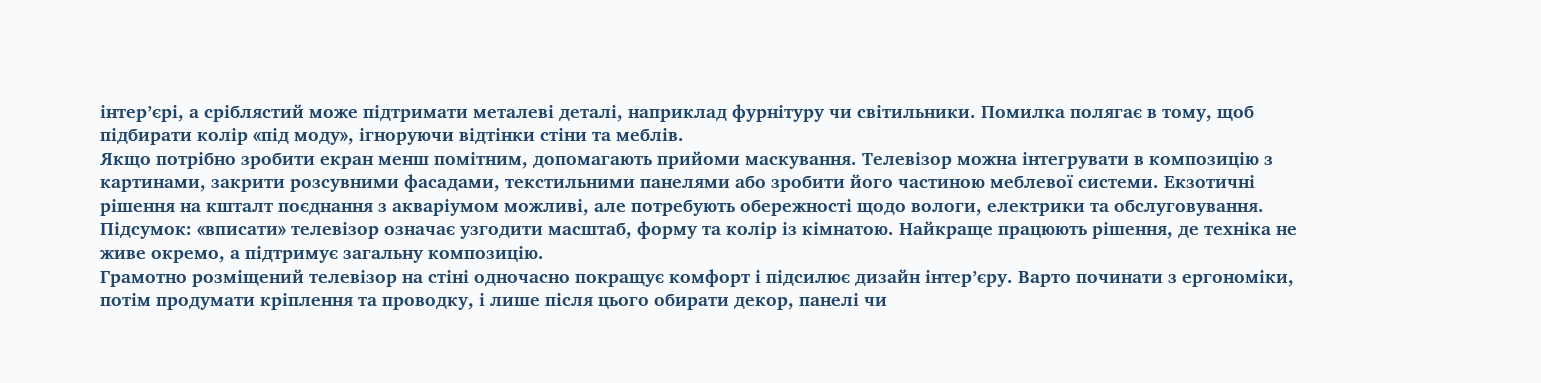інтер’єрі, а сріблястий може підтримати металеві деталі, наприклад фурнітуру чи світильники. Помилка полягає в тому, щоб підбирати колір «під моду», ігноруючи відтінки стіни та меблів.
Якщо потрібно зробити екран менш помітним, допомагають прийоми маскування. Телевізор можна інтегрувати в композицію з картинами, закрити розсувними фасадами, текстильними панелями або зробити його частиною меблевої системи. Екзотичні рішення на кшталт поєднання з акваріумом можливі, але потребують обережності щодо вологи, електрики та обслуговування.
Підсумок: «вписати» телевізор означає узгодити масштаб, форму та колір із кімнатою. Найкраще працюють рішення, де техніка не живе окремо, а підтримує загальну композицію.
Грамотно розміщений телевізор на стіні одночасно покращує комфорт і підсилює дизайн інтер’єру. Варто починати з ергономіки, потім продумати кріплення та проводку, і лише після цього обирати декор, панелі чи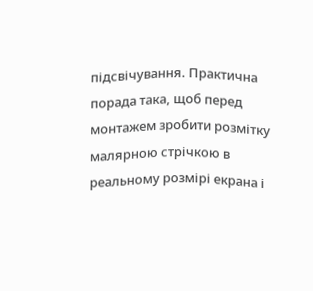підсвічування. Практична порада така, щоб перед монтажем зробити розмітку малярною стрічкою в реальному розмірі екрана і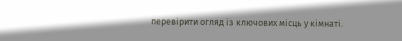перевірити огляд із ключових місць у кімнаті.